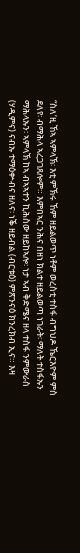“ስለ’ዚ ኸኣ ኣምላኽ፡ እቲ ምኽሩ ኸም ዘይልወጥ ነቶም ወረስቲ ተስፋ ብግህዶ ኼርእዮም ምስ ደለየ፡ ብማሕላ ኣረጋገጸሎም። እምበኣር ንሕና በዘነ ክልተ ዘይልወጣ ነገራት፡ ማለት ተስፋኡን ማሕላኡን፡ ኣምላኽ ከኣ ብኣኣተን ኪሕስው ዘይከኣሎ፡ ነታ ኣብ ቅድሜና ዘላ ተስፋ ንምውራስ (ሃዲምና) ናብኡ ተማዕቍብና ዘለና፡ ነቕ ዘይብል (ብርቱዕ) ምጽንናዕ ክንረክብ ኢና። እዛ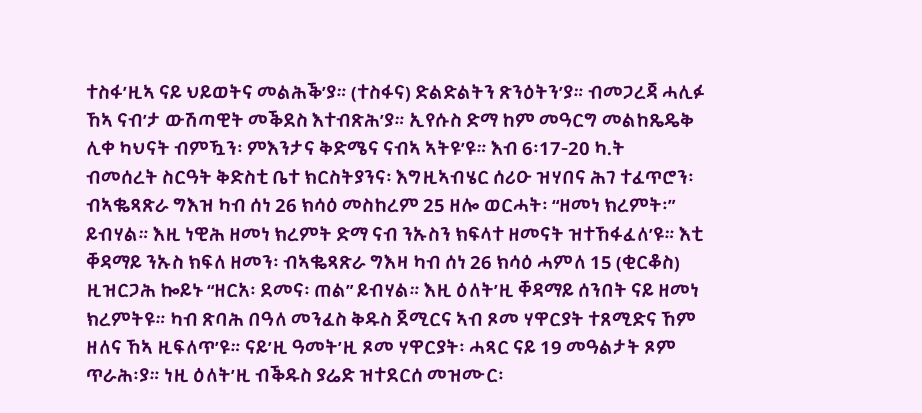ተስፋ’ዚኣ ናይ ህይወትና መልሕቕ’ያ። (ተስፋና) ድልድልትን ጽንዕትን’ያ። ብመጋረጃ ሓሊፉ ኸኣ ናብ’ታ ውሽጣዊት መቕደስ እተብጽሕ’ያ። ኢየሱስ ድማ ከም መዓርግ መልከጼዴቅ ሊቀ ካህናት ብምዃን፡ ምእንታና ቅድሜና ናብኣ ኣትዩ’ዩ። እብ 6፡17-20 ካ.ት
ብመሰረት ስርዓት ቅድስቲ ቤተ ክርስትያንና፡ እግዚኣብሄር ሰሪዑ ዝሃበና ሕገ ተፈጥሮን፡ ብኣቈጻጽራ ግእዝ ካብ ሰነ 26 ክሳዕ መስከረም 25 ዘሎ ወርሓት፡ “ዘመነ ክረምት፡” ይብሃል። እዚ ነዊሕ ዘመነ ክረምት ድማ ናብ ንኡስን ክፍላተ ዘመናት ዝተኸፋፈለ’ዩ። እቲ ቐዳማይ ንኡስ ክፍለ ዘመን፡ ብኣቈጻጽራ ግእዛ ካብ ሰነ 26 ክሳዕ ሓምለ 15 (ቂርቆስ) ዚዝርጋሕ ኰይኑ “ዘርአ፡ ደመና፡ ጠል” ይብሃል። እዚ ዕለት’ዚ ቐዳማይ ሰንበት ናይ ዘመነ ክረምትዩ። ካብ ጽባሕ በዓለ መንፈስ ቅዱስ ጀሚርና ኣብ ጾመ ሃዋርያት ተጸሚድና ኸም ዘለና ኸኣ ዚፍለጥ’ዩ። ናይ’ዚ ዓመት’ዚ ጾመ ሃዋርያት፡ ሓጻር ናይ 19 መዓልታት ጾም ጥራሕ፡ያ። ነዚ ዕለት’ዚ ብቕዱስ ያሬድ ዝተደርሰ መዝሙር፡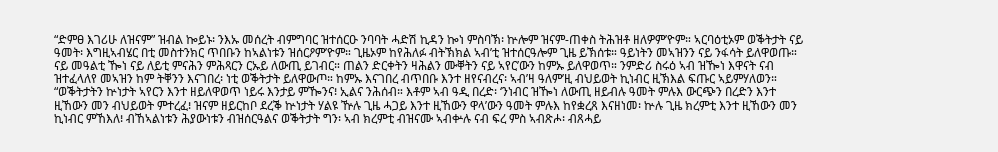“ድምፀ እገሪሁ ለዝናም” ዝብል ኰይኑ፡ ንእኡ መሰረት ብምግባር ዝተሰርዑ ንባባት ሓድሽ ኪዳን ኰነ ምስባኽ፡ ኵሎም ዝናም-ጠቀስ ትሕዝቶ ዘለዎም’ዮም። ኣርባዕቲኦም ወቕትታት ናይ ዓመት፡ እግዚኣብሄር በቲ መስተንክር ጥበቡን ከኣልነቱን ዝሰርዖም’ዮም። ጊዜኦም ከየሕለፉ ብትኽክል ኣብ’ቲ ዝተሰርዓሎም ጊዜ ይኽሰቱ። ዓይነትን መኣዝንን ናይ ንፋሳት ይለዋወጡ። ናይ መዓልቲ ዀነ ናይ ለይቲ ምናሕን ምሕጻርን ርኡይ ለውጢ ይገብር። ጠልን ድርቀትን ዛሕልን ሙቐትን ናይ ኣየር’ውን ከምኡ ይለዋወጥ። ንምድሪ ስሩዕ ኣብ ዝዀነ እዋናት ናብ ዝተፈላለየ መኣዝን ከም ትቐንን እናገበረ፡ ነቲ ወቕትታት ይለዋውጦ። ከምኡ እናገበረ ብጥበቡ እንተ ዘየናብረና፡ ኣብ’ዛ ዓለም’ዚ ብህይወት ኪነብር ዚኽእል ፍጡር ኣይምሃለወን። “ወቕትታትን ኵነታት ኣየርን እንተ ዘይለዋወጥ ነይሩ እንታይ ምዀንና፧ ኢልና ንሕሰብ። እቶም ኣብ ዓዲ በረድ፡ ‘ንነብር ዝዀነ ለውጢ ዘይብሉ ዓመት ምሉእ ውርጭን በረድን እንተ ዚኸውን መን ብህይወት ምተረፈ፧ ዝናም ዘይርከቦ ደረቕ ኵነታት ሃልዩ ዅሉ ጊዜ ሓጋይ እንተ ዚኸውን ዋላ’ውን ዓመት ምሉእ ከየቋረጸ እናዘነመ፡ ኵሉ ጊዜ ክረምቲ እንተ ዚኸውን መን ኪነብር ምኸእለ፧ ብኸኣልነቱን ሕያውነቱን ብዝሰርዓልና ወቕትታት ግን፡ ኣብ ክረምቲ ብዝናሙ ኣብቍሉ ናብ ፍረ ምስ ኣብጽሖ፡ ብጸሓይ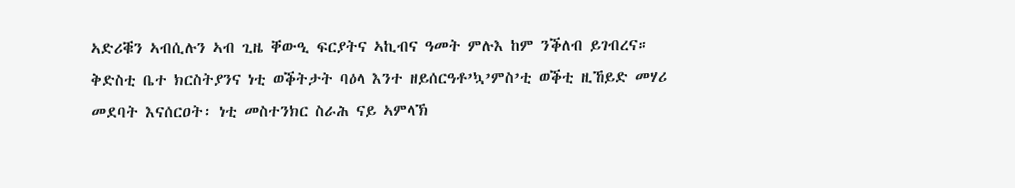ኣድሪቑን ኣብሲሉን ኣብ ጊዜ ቐውዒ ፍርያትና ኣኪብና ዓመት ምሉእ ከም ንቕለብ ይገብረና።
ቅድስቲ ቤተ ክርስትያንና ነቲ ወቕትታት ባዕላ እንተ ዘይሰርዓቶ’ኳ’ምስ’ቲ ወቕቲ ዚኸይድ መሃሪ መደባት እናሰርዐት፡ ነቲ መስተንክር ስራሕ ናይ ኣምላኽ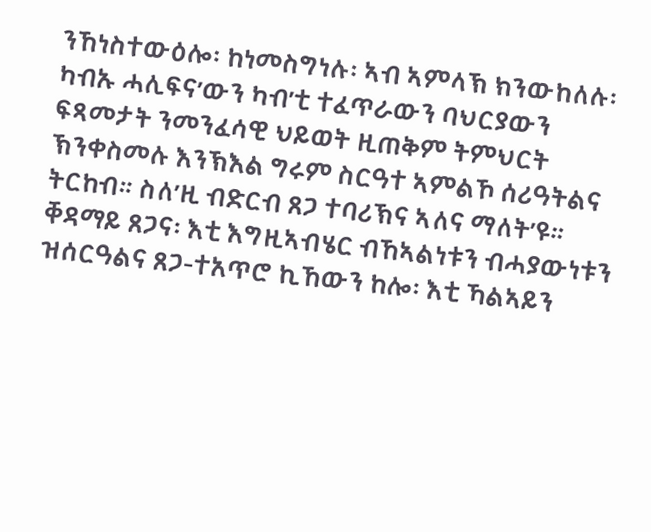ንኸነስተውዕሎ፡ ከነመስግነሉ፡ ኣብ ኣምላኽ ክንውከለሉ፡ ካብኡ ሓሊፍና’ውን ካብ’ቲ ተፈጥራውን ባህርያውን ፍጻመታት ንመንፈሳዊ ህይወት ዚጠቅም ትምህርት ኽንቀስመሉ እንኽእል ግሩም ስርዓተ ኣምልኾ ሰሪዓትልና ትርከብ። ስለ’ዚ ብድርብ ጸጋ ተባሪኽና ኣለና ማለት’ዩ። ቐዳማይ ጸጋና፡ እቲ እግዚኣብሄር ብኸኣልነቱን ብሓያውነቱን ዝሰርዓልና ጸጋ-ተአጥሮ ኪኸውን ከሎ፡ እቲ ኻልኣይን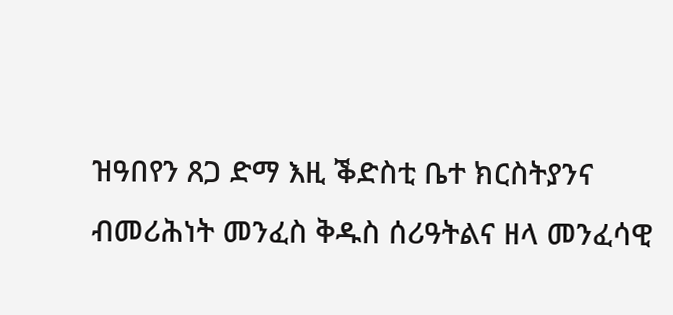ዝዓበየን ጸጋ ድማ እዚ ቕድስቲ ቤተ ክርስትያንና ብመሪሕነት መንፈስ ቅዱስ ሰሪዓትልና ዘላ መንፈሳዊ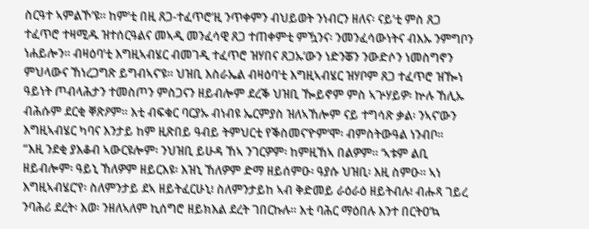ስርዓተ ኣምልኾ’ዩ። ከም’ቲ በዚ ጸጋ-ተፈጥሮ’ዚ ንጥቀምን ብህይወት ንነብርን ዘለና፡ ናይ’ቲ ምስ ጸጋ ተፈጥሮ ተዛሚዱ ዝተሰርዓልና መኣዲ መንፈሳዊ ጸጋ ተጠቀምቲ ምዃንና፡ ንመንፈሳውነትና ብእኡ ንምግቦን ነሐይሎን። ብዛዕባ’ቲ እግዚኣብሄር ብመገዲ ተፈጥሮ ዝሃበና ጸጋኡ’ውን ነድንቖን ንውድሶን ነመስግኖን ምህላውና ኸነረጋግጽ ይግብኣና’ዩ። ህዝቢ እስራኤል ብዛዕባ’ቲ እግዚኣብሄር ዝሃቦም ጸጋ ተፈጥሮ ዝዀነ ዓይነት ጦብላሕታን ተመስጦን ምስጋናን ዘይብሎም ደረቕ ህዝቢ ዀይኖም ምስ ኣጕሃይዎ፡ ኵሉ ኸሊኡ ብሕሱም ደርቂ ቐጽዖም። እቲ ብፍቁር ባርያኡ ብነብዩ ኤርምያስ ዝለኣኸሎም ናይ ተግሳጽ ቃል፡ ንኣና’ውን እግዚኣብሄር ካባና እንታይ ከም ዚጽበይ ዓብይ ትምህርቲ የቕስመና’ዮም’ሞ፡ ብምስትውዓል ነንብቦ።
“እዚ ንደቂ ያእቆብ ኣውርዩሎም፡ ንህዝቢ ይሁዳ ኸኣ ንገርዎም፡ ከምዚኸኣ በልዎም። ‘ኣቱም ልቢ ዘይብሎም፡ ዓይኒ ኸለዎም ዘይርእዩ፡ እዝኒ ኸለዎም ድማ ዘይሰምዑ፡ ዓያሱ ህዝቢ፡ እዚ ስምዑ። ኣነ እግዚኣብሄር’የ፡ ስለምንታይ ደኣ ዘይትፈርሁኒ፧ ስለምንታይከ ኣብ ቅድመይ ራዕራዕ ዘይትብሉ፧ ብሑጻ ገይረ ንባሕሪ ደረት፡ እወ፡ ንዘለኣለም ኪሰግሮ ዘይክእል ደረት ገበርኩሉ። እቲ ባሕር ማዕበሉ እንተ በርትዐ’ኳ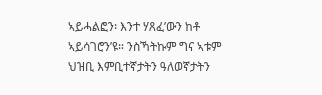ኣይሓልፎን፡ እንተ ሃጸፈ’ውን ከቶ ኣይሳገሮን’ዩ። ንስኻትኩም ግና ኣቱም ህዝቢ እምቢተኛታትን ዓለወኛታትን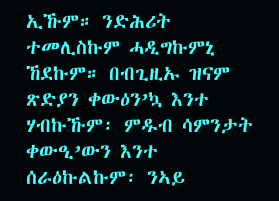ኢኹም። ንድሕሪት ተመሊስኩም ሓዲግኩምኒ ኸደኩም። በብጊዚኡ ዝናም ጽድያን ቀውዕን’ኳ እንተ ሃብኩኹም፡ ምዱብ ሳምንታት ቀውዒ’ውን እንተ ሰራዕኩልኩም፡ ንኣይ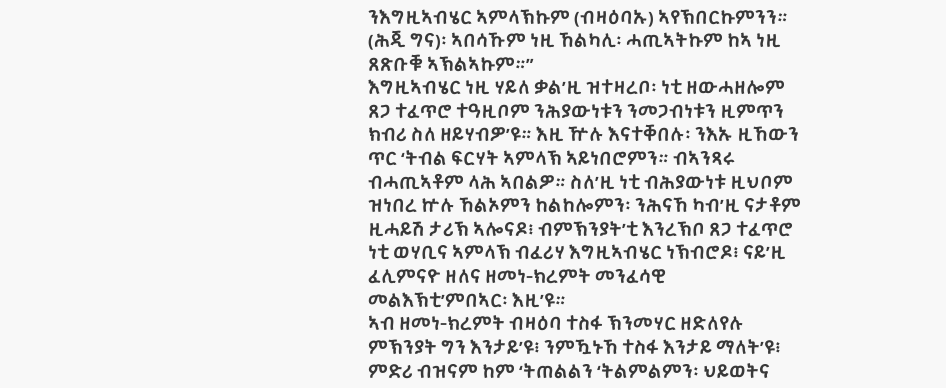ንእግዚኣብሄር ኣምላኽኩም (ብዛዕባኡ) ኣየኽበርኩምንን። (ሕጂ ግና)፡ ኣበሳኹም ነዚ ኸልካሊ፡ ሓጢኣትኩም ከኣ ነዚ ጸጽቡቑ ኣኽልኣኩም።”
እግዚኣብሄር ነዚ ሃይለ ቃል’ዚ ዝተዛረቦ፡ ነቲ ዘውሓዘሎም ጸጋ ተፈጥሮ ተዓዚቦም ንሕያውነቱን ንመጋብነቱን ዚምጥን ክብሪ ስለ ዘይሃብዎ’ዩ። እዚ ዅሉ እናተቐበሉ፡ ንእኡ ዚኸውን ጥር ‘ትብል ፍርሃት ኣምላኽ ኣይነበሮምን። ብኣንጻሩ ብሓጢኣቶም ላሕ ኣበልዎ። ስለ’ዚ ነቲ ብሕያውነቱ ዚህቦም ዝነበረ ኵሉ ኸልኦምን ከልከሎምን፡ ንሕናኸ ካብ’ዚ ናታቶም ዚሓይሽ ታሪኽ ኣሎናዶ፧ ብምኽንያት’ቲ እንረኽቦ ጸጋ ተፈጥሮ ነቲ ወሃቢና ኣምላኽ ብፈሪሃ እግዚኣብሄር ነኽብሮዶ፧ ናይ’ዚ ፈሊምናዮ ዘለና ዘመነ-ክረምት መንፈሳዊ መልእኽቲ’ምበኣር፡ እዚ’ዩ።
ኣብ ዘመነ-ክረምት ብዛዕባ ተስፋ ኽንመሃር ዘድለየሉ ምኽንያት ግን እንታይ’ዩ፧ ንምዃኑኸ ተስፋ እንታይ ማለት’ዩ፧ ምድሪ ብዝናም ከም ‘ትጠልልን ‘ትልምልምን፡ ህይወትና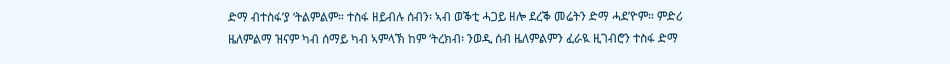ድማ ብተስፋ’ያ ‘ትልምልም። ተስፋ ዘይብሉ ሰብን፡ ኣብ ወቕቲ ሓጋይ ዘሎ ደረቕ መሬትን ድማ ሓደ’ዮም። ምድሪ ዜለምልማ ዝናም ካብ ሰማይ ካብ ኣምላኽ ከም ‘ትረክብ፡ ንወዲ ሰብ ዜለምልምን ፈራዪ ዚገብሮን ተስፋ ድማ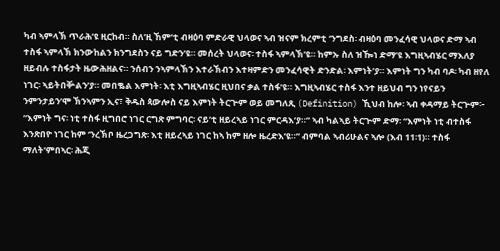ካብ ኣምላኽ ጥራሕ’ዩ ዚርከብ። ስለ’ዚ ኸም’ቲ ብዛዕባ ምድራዊ ህላወና ኣብ ዝናም ክረምቲ ‘ንግደስ፡ ብዛዕባ መንፈሳዊ ህላወና ድማ ኣብ ተስፋ ኣምላኽ ክንውከልን ክንግደስን ናይ ግድን’ዩ። መሰረት ህላወና፡ ተስፋ ኣምላኽ’ዩ። ከምኡ ስለ ዝዀነ ድማ’ዩ እግዚኣብሄር ማእለያ ዘይብሉ ተስፋታት ዜውሕዘልና። ንሰብን ንኣምላኽን እተራኽብን እተዛምድን መንፈሳዊት ድንድል፡ እምነት’ያ። እምነት ግን ካብ ባዶ፡ ካብ ዘየለ ነገር፡ ኣይትበቝልን’ያ። መበቈል እምነት፡ እቲ እግዚኣብሄር ዚህበና ቃል ተስፋ’ዩ። እግዚኣብሄር ተስፋ እንተ ዘይህብ ግን ነየናይን ንምንታይን’ሞ ኽንኣምን ኢና፣ ቅዱስ ጳውሎስ ናይ እምነት ትርጕም ወይ መግለጺ (Definition) ኺህብ ከሎ፡ ኣብ ቀዳማይ ትርጕም፦
“እምነት ግና፡ ነቲ ተስፋ ዚግበሮ ነገር ርግጽ ምግባር፡ ናይ’ቲ ዘይረኣይ ነገር ምርዳእ’ያ።” ኣብ ካልኣይ ትርጕም ድማ፡ “እምነት ነቲ ብተስፋ እንጽበዮ ነገር ከም ‘ንረኽቦ ዜረጋግጽ፡ እቲ ዘይረኣይ ነገር ከኣ ከም ዘሎ ዜረድእ’ዩ።” ብምባል ኣብሪሁልና ኣሎ (እብ 11፡1)። ተስፋ ማለት’ምበኣር፡ ሕጂ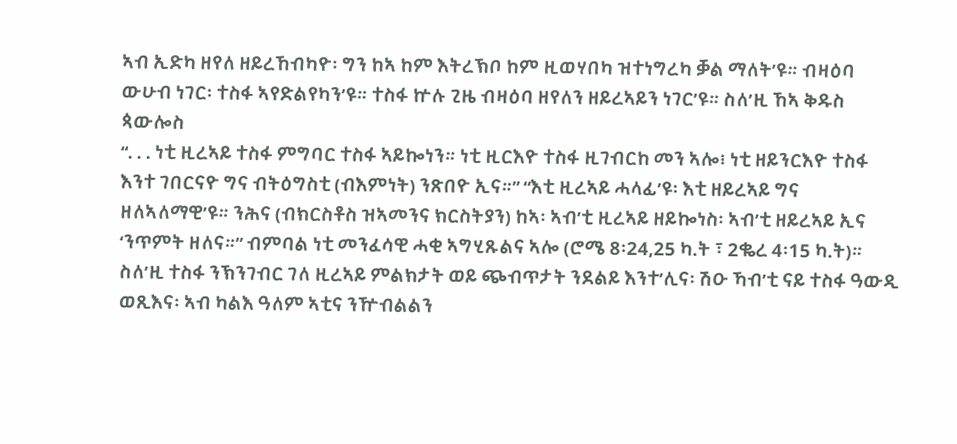ኣብ ኢድካ ዘየለ ዘይረኸብካዮ፡ ግን ከኣ ከም እትረኽቦ ከም ዚወሃበካ ዝተነግረካ ቓል ማለት’ዩ። ብዛዕባ ውሁብ ነገር፡ ተስፋ ኣየድልየካን’ዩ። ተስፋ ኵሉ ጊዜ ብዛዕባ ዘየለን ዘይረኣይን ነገር’ዩ። ስለ’ዚ ኸኣ ቅዱስ ጳውሎስ
“. . . ነቲ ዚረኣይ ተስፋ ምግባር ተስፋ ኣይኰነን። ነቲ ዚርእዮ ተስፋ ዚገብርከ መን ኣሎ፧ ነቲ ዘይንርእዮ ተስፋ እንተ ገበርናዮ ግና ብትዕግስቲ (ብእምነት) ንጽበዮ ኢና።” “እቲ ዚረኣይ ሓላፊ’ዩ፡ እቲ ዘይረኣይ ግና ዘለኣለማዊ’ዩ። ንሕና (ብክርስቶስ ዝኣመንና ክርስትያን) ከኣ፡ ኣብ’ቲ ዚረኣይ ዘይኰነስ፡ ኣብ’ቲ ዘይረኣይ ኢና ‘ንጥምት ዘለና።” ብምባል ነቲ መንፈሳዊ ሓቂ ኣግሂጹልና ኣሎ (ሮሜ 8፡24,25 ካ.ት ፣ 2ቈረ 4፡15 ካ.ት)። ስለ’ዚ ተስፋ ንኽንገብር ገለ ዚረኣይ ምልክታት ወይ ጭብጥታት ንደልይ እንተ’ሊና፡ ሽዑ ኻብ’ቲ ናይ ተስፋ ዓውዲ ወጺእና፡ ኣብ ካልእ ዓለም ኣቲና ንዅብልልን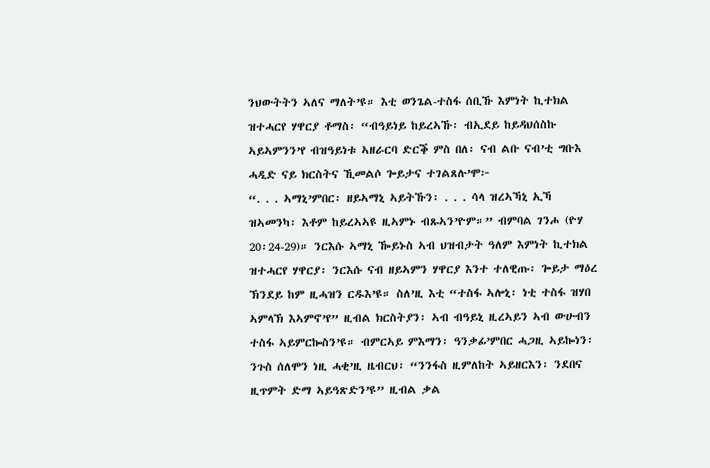ንህውትትን ኣለና ማለት’ዩ። እቲ ወንጌል-ተስፋ ሰቢኹ እምነት ኪተክል ዝተሓርየ ሃዋርያ ቶማስ፡ “ብዓይነይ ከይረኣኹ፡ ብኢደይ ከይዳህሰስኩ ኣይኣምንን’የ ብዝዓይነቱ ኣዘራርባ ድርቕ ምስ በለ፡ ናብ ልቡ ናብ’ቲ ግቡእ ሓዲድ ናይ ክርስትና ኺመልሶ ጐይታና ተገልጸሉ’ሞ፦
“. . . ኣማኒ’ምበር፡ ዘይኣማኒ ኣይትኹን፡ . . . ሳላ ዝረኣኻኒ ኢኻ ዝኣመንካ፡ እቶም ከይረኣኣዩ ዚኣምኑ ብጹኣን’ዮም።” ብምባል ገንሖ (ዮሃ 20፡24-29)። ንርእሱ ኣማኒ ዀይኑስ ኣብ ህዝብታት ዓለም እምነት ኪተክል ዝተሓርየ ሃዋርያ፡ ንርእሱ ናብ ዘይኣምን ሃዋርያ እንተ ተለዊጡ፡ ጐይታ ማዕረ ኽንደይ ከም ዚሓዝን ርዱእ’ዩ። ስለ’ዚ እቲ “ተስፋ ኣሎኒ፡ ነቲ ተስፋ ዝሃበ ኣምላኽ እኣምኖ’የ” ዚብል ክርስትያን፡ ኣብ ብዓይኒ ዚረኣይን ኣብ ውሁብን ተስፋ ኣይምርኰስን’ዩ። ብምርኣይ ምእማን፡ ዓንቃፊ’ምበር ሓጋዚ ኣይኰነን፡ ንጉስ ሰለሞን ነዚ ሓቂ’ዚ ዜብርህ፡ “ንንፋስ ዚምለከት ኣይዘርእን፡ ንደበና ዚጥምት ድማ ኣይዓጽድን’ዩ” ዚብል ቃል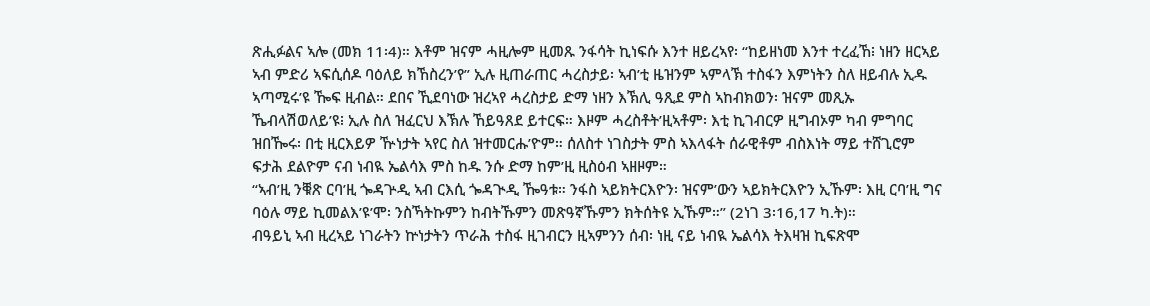ጽሒፉልና ኣሎ (መክ 11፡4)። እቶም ዝናም ሓዚሎም ዚመጹ ንፋሳት ኪነፍሱ እንተ ዘይረኣየ፡ “ከይዘነመ እንተ ተረፈኸ፧ ነዘን ዘርኣይ ኣብ ምድሪ ኣፍሲሰዶ ባዕለይ ክኸስረን’የ” ኢሉ ዚጠራጠር ሓረስታይ፡ ኣብ’ቲ ዜዝንም ኣምላኽ ተስፋን እምነትን ስለ ዘይብሉ ኢዱ ኣጣሚሩ’ዩ ዀፍ ዚብል። ደበና ኺደባነው ዝረኣየ ሓረስታይ ድማ ነዘን እኽሊ ዓጺደ ምስ ኣከብክወን፡ ዝናም መጺኡ ኼብላሽወለይ’ዩ፧ ኢሉ ስለ ዝፈርህ እኽሉ ኸይዓጸደ ይተርፍ። እዞም ሓረስቶት’ዚኣቶም፡ እቲ ኪገብርዎ ዚግብኦም ካብ ምግባር ዝበዀሩ፡ በቲ ዚርእይዎ ዅነታት ኣየር ስለ ዝተመርሑ’ዮም። ሰለስተ ነገስታት ምስ ኣእላፋት ሰራዊቶም ብስእነት ማይ ተሸጊሮም ፍታሕ ደልዮም ናብ ነብዪ ኤልሳእ ምስ ከዱ ንሱ ድማ ከም’ዚ ዚስዕብ ኣዘዞም።
“ኣብ’ዚ ንቑጽ ርባ’ዚ ጐዳጕዲ ኣብ ርእሲ ጐዳጒዲ ዀዓቱ። ንፋስ ኣይክትርእዮን፡ ዝናም’ውን ኣይክትርእዮን ኢኹም፡ እዚ ርባ’ዚ ግና ባዕሉ ማይ ኪመልእ’ዩ’ሞ፡ ንስኻትኩምን ከብትኹምን መጽዓኛኹምን ክትሰትዩ ኢኹም።” (2ነገ 3፡16,17 ካ.ት)።
ብዓይኒ ኣብ ዚረኣይ ነገራትን ኵነታትን ጥራሕ ተስፋ ዚገብርን ዚኣምንን ሰብ፡ ነዚ ናይ ነብዪ ኤልሳእ ትእዛዝ ኪፍጽሞ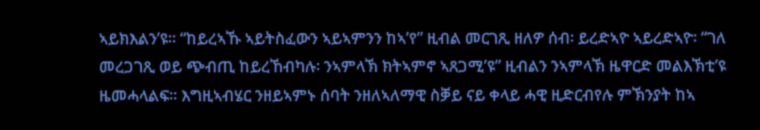ኣይክእልን’ዩ። “ከይረኣኹ ኣይትስፈውን ኣይኣምንን ከኣ’የ” ዚብል መርገጺ ዘለዎ ሰብ፡ ይረድኣዮ ኣይረድኣዮ፡ “ገለ መረጋገጺ ወይ ጭብጢ ከይረኸብካሉ፡ ንኣምላኽ ክትኣምኖ ኣጸጋሚ’ዩ” ዚብልን ንኣምላኽ ዜዋርድ መልእኽቲ’ዩ ዜመሓላልፍ። እግዚኣብሄር ንዘይኣምኑ ሰባት ንዘለኣለማዊ ስቓይ ናይ ቀላይ ሓዊ ዚድርብየሉ ምኽንያት ከኣ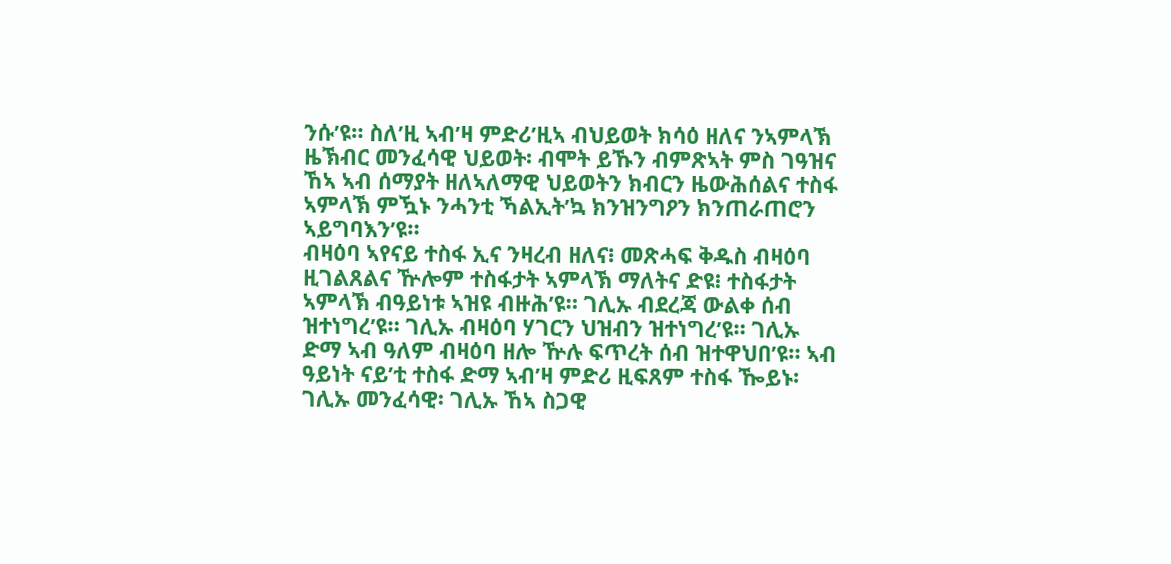ንሱ’ዩ። ስለ’ዚ ኣብ’ዛ ምድሪ’ዚኣ ብህይወት ክሳዕ ዘለና ንኣምላኽ ዜኽብር መንፈሳዊ ህይወት፡ ብሞት ይኹን ብምጽኣት ምስ ገዓዝና ኸኣ ኣብ ሰማያት ዘለኣለማዊ ህይወትን ክብርን ዜውሕሰልና ተስፋ ኣምላኽ ምዃኑ ንሓንቲ ኻልኢት’ኳ ክንዝንግዖን ክንጠራጠሮን ኣይግባእን’ዩ።
ብዛዕባ ኣየናይ ተስፋ ኢና ንዛረብ ዘለና፧ መጽሓፍ ቅዱስ ብዛዕባ ዚገልጸልና ዅሎም ተስፋታት ኣምላኽ ማለትና ድዩ፧ ተስፋታት ኣምላኽ ብዓይነቱ ኣዝዩ ብዙሕ’ዩ። ገሊኡ ብደረጃ ውልቀ ሰብ ዝተነግረ’ዩ። ገሊኡ ብዛዕባ ሃገርን ህዝብን ዝተነግረ’ዩ። ገሊኡ ድማ ኣብ ዓለም ብዛዕባ ዘሎ ዅሉ ፍጥረት ሰብ ዝተዋህበ’ዩ። ኣብ ዓይነት ናይ’ቲ ተስፋ ድማ ኣብ’ዛ ምድሪ ዚፍጸም ተስፋ ዀይኑ፡ ገሊኡ መንፈሳዊ፡ ገሊኡ ኸኣ ስጋዊ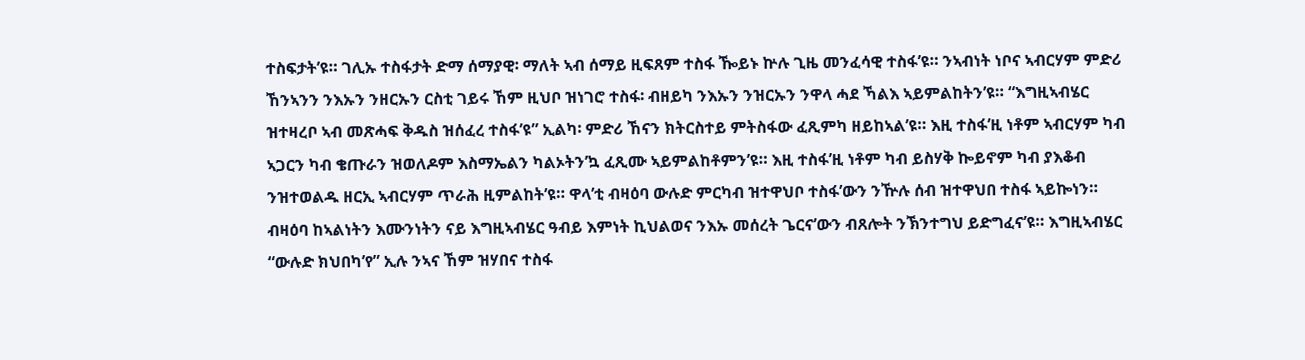ተስፍታት’ዩ። ገሊኡ ተስፋታት ድማ ሰማያዊ፡ ማለት ኣብ ሰማይ ዚፍጸም ተስፋ ዀይኑ ኵሉ ጊዜ መንፈሳዊ ተስፋ’ዩ። ንኣብነት ነቦና ኣብርሃም ምድሪ ኸንኣንን ንእኡን ንዘርኡን ርስቲ ገይሩ ኸም ዚህቦ ዝነገሮ ተስፋ፡ ብዘይካ ንእኡን ንዝርኡን ንዋላ ሓደ ኻልእ ኣይምልከትን’ዩ። “እግዚኣብሄር ዝተዛረቦ ኣብ መጽሓፍ ቅዱስ ዝሰፈረ ተስፋ’ዩ” ኢልካ፡ ምድሪ ኸናን ክትርስተይ ምትስፋው ፈጺምካ ዘይከኣል’ዩ። እዚ ተስፋ’ዚ ነቶም ኣብርሃም ካብ ኣጋርን ካብ ቄጡራን ዝወለዶም እስማኤልን ካልኦትን’ኳ ፈጺሙ ኣይምልከቶምን’ዩ። እዚ ተስፋ’ዚ ነቶም ካብ ይስሃቅ ኰይኖም ካብ ያእቆብ ንዝተወልዱ ዘርኢ ኣብርሃም ጥራሕ ዚምልከት’ዩ። ዋላ’ቲ ብዛዕባ ውሉድ ምርካብ ዝተዋህቦ ተስፋ’ውን ንዅሉ ሰብ ዝተዋህበ ተስፋ ኣይኰነን። ብዛዕባ ከኣልነትን እሙንነትን ናይ እግዚኣብሄር ዓብይ እምነት ኪህልወና ንእኡ መሰረት ጌርና’ውን ብጸሎት ንኽንተግህ ይድግፈና’ዩ። እግዚኣብሄር “ውሉድ ክህበካ’የ” ኢሉ ንኣና ኸም ዝሃበና ተስፋ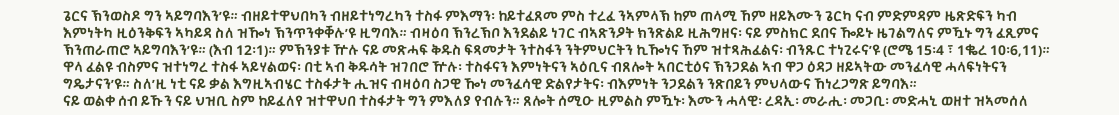ጌርና ኽንወስዶ ግን ኣይግባእን’ዩ። ብዘይተዋህበካን ብዘይተነግረካን ተስፋ ምእማን፡ ከይተፈጸመ ምስ ተረፈ ንኣምላኽ ከም ጠላሚ ኸም ዘይእሙን ጌርካ ናብ ምድምዳም ዜጽድፍን ካብ እምነትካ ዚዕንቅፍን ኣካይዳ ስለ ዝዀነ ኽንጥንቀቐሉ’ዩ ዚግባእ። ብዛዕባ ኽንረኽቦ እንደልይ ነገር ብኣጽንዖት ክንጽልይ ዚሕግዘና፡ ናይ ምስክር ደበና ዀይኑ ዜገልግለና ምዃኑ ግን ፈጺምና ኽንጠራጠሮ ኣይግባእን’ዩ። (እብ 12፡1)። ምኽንያቱ ዅሉ ናይ መጽሓፍ ቅዱስ ፍጻመታት ንተስፋን ንትምህርትን ኪዀነና ኸም ዝተጻሕፈልና፡ ብንጹር ተነጊሩና’ዩ (ሮሜ 15፡4 ፣ 1ቈረ 10፡6,11)። ዋላ ፈልዩ ብስምና ዝተነግረ ተስፋ ኣይሃልወና፡ በቲ ኣብ ቅዱሳት ዝገበሮ ዅሉ፡ ተስፋናን እምነትናን ኣዕቢና ብጸሎት ኣበርቲዕና ኽንጋደል ኣብ ዋጋ ዕዳጋ ዘይኣትው መንፈሳዊ ሓላፍነትናን ግዴታናን’ዩ። ስለ’ዚ ነቲ ናይ ቃል እግዚኣብሄር ተስፋታት ሒዝና ብዛዕባ ስጋዊ ዀነ መንፈሳዊ ድልየታትና፡ ብእምነት ንጋደልን ንጽበይን ምህላውና ኸነረጋግጽ ይግባእ።
ናይ ወልቀ ሰብ ይኹን ናይ ህዝቢ ስም ከይፈለየ ዝተዋህበ ተስፋታት ግን ምእለያ የብሉን። ጸሎት ሰሚዑ ዚምልስ ምዃኑ፡ እሙን ሓላዊ፡ ረዳኢ፡ መራሒ፡ መጋቢ፡ መድሓኒ ወዘተ ዝኣመሰለ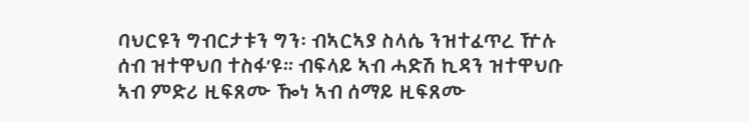ባህርዩን ግብርታቱን ግን፡ ብኣርኣያ ስላሴ ንዝተፈጥረ ዅሉ ሰብ ዝተዋህበ ተስፋ’ዩ። ብፍላይ ኣብ ሓድሽ ኪዳን ዝተዋህቡ ኣብ ምድሪ ዚፍጸሙ ዀነ ኣብ ሰማይ ዚፍጸሙ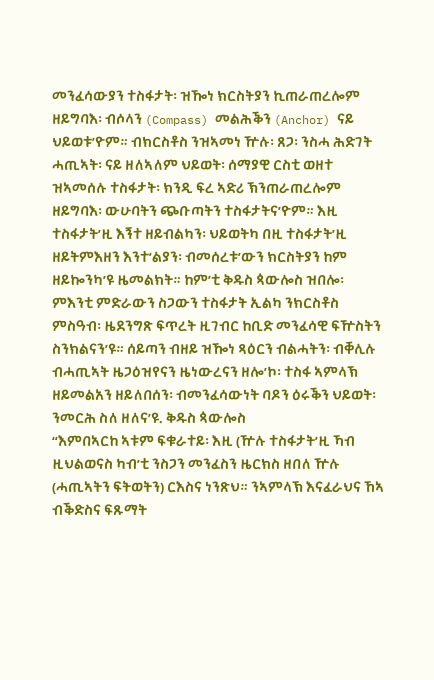መንፈሳውያን ተስፋታት፡ ዝዀነ ክርስትያን ኪጠራጠረሎም ዘይግባእ፡ ብሶላን (Compass) መልሕቕን (Anchor) ናይ ህይወቱ’ዮም። ብክርስቶስ ንዝኣመነ ዅሉ፡ ጸጋ፡ ንስሓ ሕድገት ሓጢኣት፡ ናይ ዘለኣለም ህይወት፡ ሰማያዊ ርስቲ ወዘተ ዝኣመሰሉ ተስፋታት፡ ክንዲ ፍረ ኣድሪ ኽንጠራጠረሎም ዘይግባእ፡ ውሁባትን ጭቡጣትን ተስፋታትና’ዮም። እዚ ተስፋታት’ዚ እኝተ ዘይብልካን፡ ህይወትካ በዚ ተስፋታት’ዚ ዘይትምእዘን እንተ’ልያን፡ ብመሰረቱ’ውን ክርስትያን ከም ዘይኰንካ’ዩ ዜመልክት። ከም’ቲ ቅዱስ ጳውሎስ ዝበሎ፡ ምእንቲ ምድራውን ስጋውን ተስፋታት ኢልካ ንክርስቶስ ምስዓብ፡ ዜደንግጽ ፍጥረት ዚገብር ከቢድ መንፈሳዊ ፍዅስትን ስንክልናን’ዩ። ሰይጣን ብዘይ ዝዀነ ጻዕርን ብልሓትን፡ ብቐሊሉ ብሓጢኣት ዜጋዕዝየናን ዜነውረናን ዘሎ’ኮ፡ ተስፋ ኣምላኽ ዘይመልአን ዘይለበሰን፡ ብመንፈሳውነት ባዶን ዕሩቕን ህይወት፡ ንመርሕ ስለ ዘለና’ዩ. ቅዱስ ጳውሎስ
“እምበኣርከ ኣቱም ፍቁራተይ፡ እዚ (ዅሉ ተስፋታት’ዚ ኻብ ዚህልወናስ ካብ’ቲ ንስጋን መንፈስን ዜርክስ ዘበለ ዅሉ (ሓጢኣትን ፍትወትን) ርእስና ነንጽህ። ንኣምላኽ እናፈራህና ኸኣ ብቕድስና ፍጹማት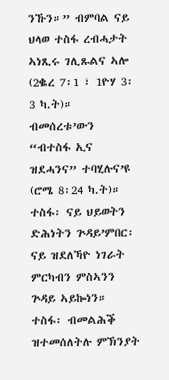ንኹን።” ብምባል ናይ ህላወ ተስፋ ረብሓታት ኣነጺሩ ገሊጹልና ኣሎ (2ቈረ 7፡1 ፣ 1ዮሃ 3፡3 ካ.ት)። ብመሰረቱ’ውን “ብተስፋ ኢና ዝደሓንና” ተባሂሉና’ዩ (ሮሜ 8፡24 ካ.ት)። ተስፋ፡ ናይ ህይወትን ድሕነትን ጕዳይ’ምበር፡ ናይ ዝደለኻዮ ነገራት ምርካብን ምስኣንን ጕዳይ ኣይኰነን።
ተስፋ፡ ብመልሕቕ ዝተመሰለትሉ ምኽንያት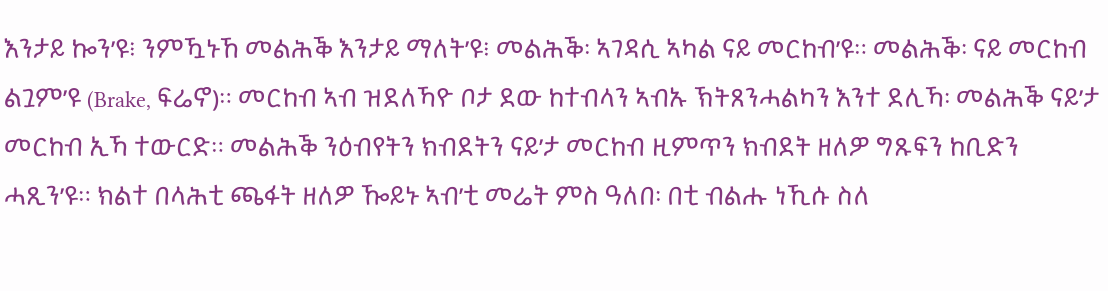እንታይ ኰን’ዩ፧ ንምዃኑኸ መልሕቕ እንታይ ማለት’ዩ፧ መልሕቕ፡ ኣገዳሲ ኣካል ናይ መርከብ’ዩ። መልሕቕ፡ ናይ መርከብ ልጓም’ዩ (Brake, ፍሬኖ)። መርከብ ኣብ ዝደለኻዮ ቦታ ደው ከተብላን ኣብኡ ኽትጸንሓልካን እንተ ደሊኻ፡ መልሕቕ ናይ’ታ መርከብ ኢኻ ተውርድ። መልሕቕ ንዕብየትን ክብደትን ናይ’ታ መርከብ ዚምጥን ክብደት ዘለዎ ግጹፍን ከቢድን ሓጺን’ዩ። ክልተ በላሕቲ ጫፋት ዘለዎ ዀይኑ ኣብ’ቲ መሬት ምስ ዓለበ፡ በቲ ብልሑ ነኺሱ ስለ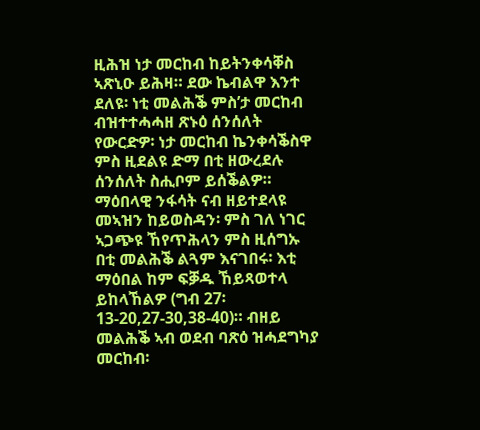ዚሕዝ ነታ መርከብ ከይትንቀሳቐስ ኣጽኒዑ ይሕዛ። ደው ኬብልዋ እንተ ደለዩ፡ ነቲ መልሕቕ ምስ’ታ መርከብ ብዝተተሓሓዘ ጽኑዕ ሰንሰለት የውርድዎ፡ ነታ መርከብ ኬንቀሳቕስዋ ምስ ዚደልዩ ድማ በቲ ዘውረደሉ ሰንሰለት ስሒቦም ይሰቕልዎ። ማዕበላዊ ንፋሳት ናብ ዘይተደላዩ መኣዝን ከይወስዳን፡ ምስ ገለ ነገር ኣጋጭዩ ኸየጥሕላን ምስ ዚሰግኡ በቲ መልሕቕ ልጓም እናገበሩ፡ እቲ ማዕበል ከም ፍቓዱ ኸይጻወተላ ይከላኸልዎ (ግብ 27፡13-20,27-30,38-40)። ብዘይ መልሕቕ ኣብ ወደብ ባጽዕ ዝሓደግካያ መርከብ፡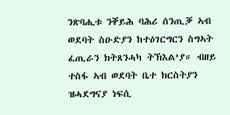ንጽባሒቱ ንቐይሕ ባሕሪ ሰንጢቓ ኣብ ወደባት ስዑድያን ከተዕገርግርን ስግኣት ፈጢራን ክትጸንሓካ ትኽእል’ያ። ብዘይ ተስፋ ኣብ ወደባት ቤተ ክርስትያን ዝሓደግናያ ነፍሲ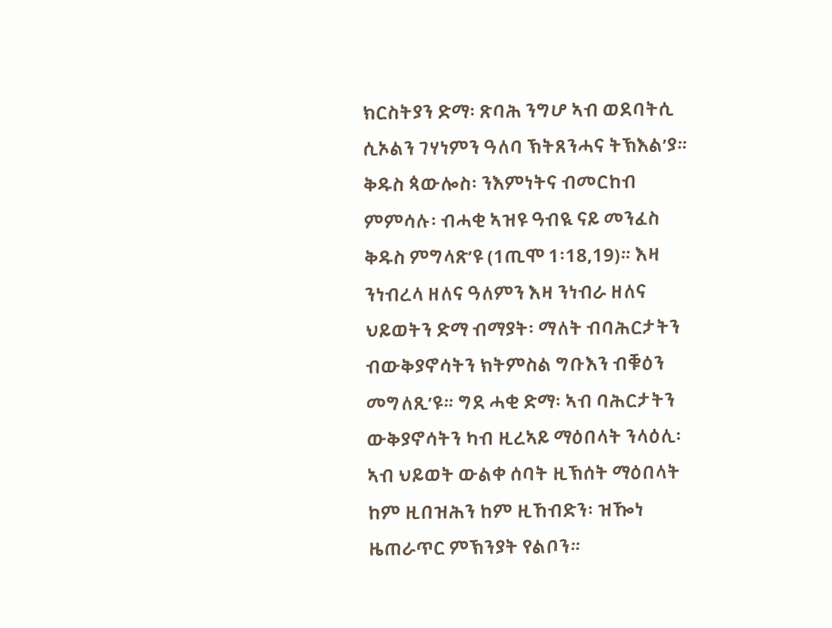ክርስትያን ድማ፡ ጽባሕ ንግሆ ኣብ ወደባትሲ ሲኦልን ገሃነምን ዓለባ ኽትጸንሓና ትኽእል’ያ። ቅዱስ ጳውሎስ፡ ንእምነትና ብመርከብ ምምሳሉ፡ ብሓቂ ኣዝዩ ዓብዪ ናይ መንፈስ ቅዱስ ምግላጽ’ዩ (1ጢሞ 1፡18,19)። እዛ ንነብረላ ዘለና ዓለምን እዛ ንነብራ ዘለና ህይወትን ድማ ብማያት፡ ማለት ብባሕርታትን ብውቅያኖሳትን ክትምስል ግቡእን ብቑዕን መግለጺ’ዩ። ግደ ሓቂ ድማ፡ ኣብ ባሕርታትን ውቅያኖሳትን ካብ ዚረኣይ ማዕበላት ንላዕሊ፡ ኣብ ህይወት ውልቀ ሰባት ዚኽሰት ማዕበላት ከም ዚበዝሕን ከም ዚኸብድን፡ ዝዀነ ዜጠራጥር ምኽንያት የልቦን።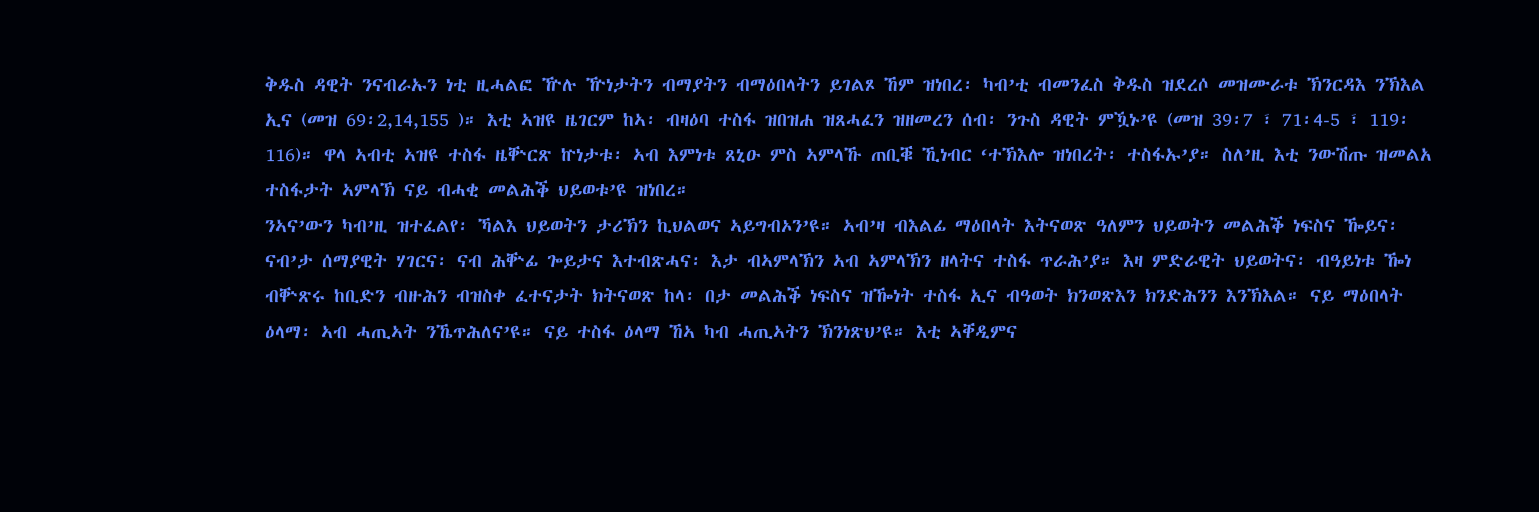ቅዱስ ዳዊት ንናብራኡን ነቲ ዚሓልፎ ዅሉ ዅነታትን ብማያትን ብማዕበላትን ይገልጾ ኸም ዝነበረ፡ ካብ’ቲ ብመንፈስ ቅዱስ ዝደረሶ መዝሙራቱ ኽንርዳእ ንኽእል ኢና (መዝ 69፡2,14,155 )። እቲ ኣዝዩ ዜገርም ከኣ፡ ብዛዕባ ተስፋ ዝበዝሐ ዝጸሓፈን ዝዘመረን ሰብ፡ ንጉስ ዳዊት ምዃኑ’ዩ (መዝ 39፡7 ፣ 71፡4-5 ፣ 119፡116)። ዋላ ኣብቲ ኣዝዩ ተስፋ ዜቝርጽ ኵነታቱ፡ ኣብ እምነቱ ጸኒዑ ምስ ኣምላኹ ጠቢቑ ኺነብር ‘ተኽእሎ ዝነበረት፡ ተስፋኡ’ያ። ስለ’ዚ እቲ ንውሽጡ ዝመልአ ተስፋታት ኣምላኽ ናይ ብሓቂ መልሕቕ ህይወቱ’ዩ ዝነበረ።
ንኣና’ውን ካብ’ዚ ዝተፈልየ፡ ኻልእ ህይወትን ታሪኽን ኪህልወና ኣይግብኦን’ዩ። ኣብ’ዛ ብእልፊ ማዕበላት እትናወጽ ዓለምን ህይወትን መልሕቕ ነፍስና ዀይና፡ ናብ’ታ ሰማያዊት ሃገርና፡ ናብ ሕቝፊ ጐይታና እተብጽሓና፡ እታ ብኣምላኽን ኣብ ኣምላኽን ዘላትና ተስፋ ጥራሕ’ያ። እዛ ምድራዊት ህይወትና፡ ብዓይነቱ ዀነ ብቝጽሩ ከቢድን ብዙሕን ብዝስቀ ፈተናታት ክትናወጽ ከላ፡ በታ መልሕቕ ነፍስና ዝዀነት ተስፋ ኢና ብዓወት ክንወጽእን ክንድሕንን እንኽእል። ናይ ማዕበላት ዕላማ፡ ኣብ ሓጢኣት ንኼጥሕለና’ዩ። ናይ ተስፋ ዕላማ ኸኣ ካብ ሓጢኣትን ኽንነጽህ’ዩ። እቲ ኣቐዲምና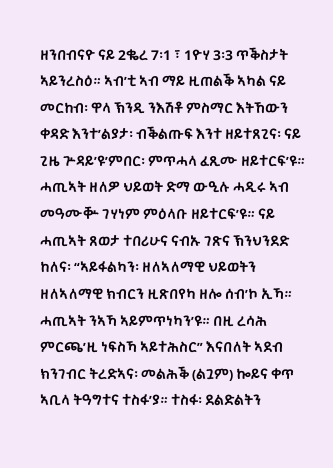ዘንበብናዮ ናይ 2ቈረ 7፡1 ፣ 1ዮሃ 3፡3 ጥቕስታት ኣይንረስዕ። ኣብ’ቲ ኣብ ማይ ዚጠልቕ ኣካል ናይ መርከብ፡ ዋላ ኽንዲ ንእሽቶ ምስማር እትኸውን ቀዳድ እንተ’ልያታ፡ ብቕልጡፍ እንተ ዘይተጸጊና፡ ናይ ጊዜ ጕዳይ’ዩ’ምበር፡ ምጥሓላ ፈጺሙ ዘይተርፍ’ዩ። ሓጢኣት ዘለዎ ህይወት ድማ ውዒሉ ሓዲሩ ኣብ መዓሙቝ ገሃነም ምዕላቡ ዘይተርፍ’ዩ። ናይ ሓጢኣት ጸወታ ተበሪሁና ናብኡ ገጽና ኽንህንደድ ከለና፡ “ኣይፋልካን፡ ዘለኣለማዊ ህይወትን ዘለኣለማዊ ክብርን ዚጽበየካ ዘሎ ሰብ’ኮ ኢኻ። ሓጢኣት ንኣኻ ኣይምጥነካን’ዩ። በዚ ረሳሕ ምርጫ’ዚ ነፍስኻ ኣይተሕስር” እናበለት ኣደብ ክንገብር ትረድኣና፡ መልሕቕ (ልጓም) ኰይና ቀጥ ኣቢላ ትዓግተና ተስፋ’ያ። ተስፋ፡ ደልድልትን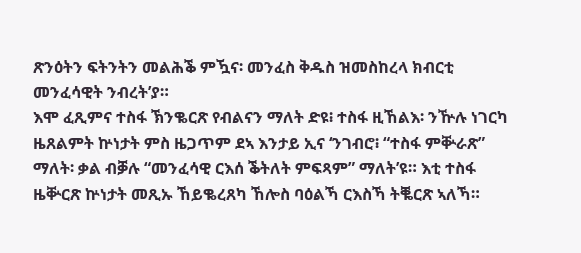ጽንዕትን ፍትንትን መልሕቕ ምዃና፡ መንፈስ ቅዱስ ዝመስከረላ ክብርቲ መንፈሳዊት ንብረት’ያ።
እሞ ፈጺምና ተስፋ ኽንቈርጽ የብልናን ማለት ድዩ፧ ተስፋ ዚኸልእ፡ ንዅሉ ነገርካ ዜጸልምት ኵነታት ምስ ዜጋጥም ደኣ እንታይ ኢና ‘ንገብሮ፧ “ተስፋ ምቝራጽ” ማለት፡ ቃል ብቓሉ “መንፈሳዊ ርእሰ ቕትለት ምፍጻም” ማለት’ዩ። እቲ ተስፋ ዜቝርጽ ኵነታት መጺኡ ኸይቈረጸካ ኸሎስ ባዕልኻ ርእስኻ ትቘርጽ ኣለኻ።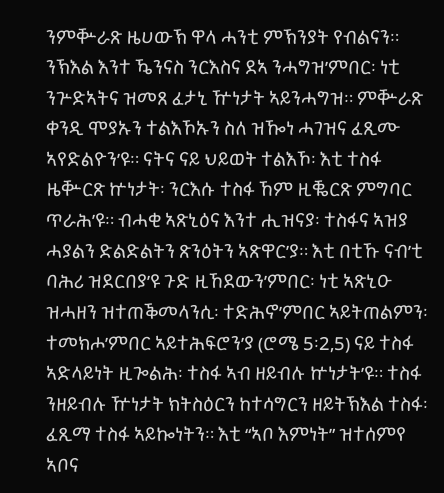ንምቝራጽ ዜሀውኽ ዋላ ሓንቲ ምኽንያት የብልናን። ንኽእል እንተ ዄንናስ ንርእስና ደኣ ንሓግዝ’ምበር፡ ነቲ ንጕድኣትና ዝመጸ ፈታኒ ዅነታት ኣይንሓግዝ። ምቝራጽ ቀንዲ ሞያኡን ተልእኾኡን ስለ ዝዀነ ሓገዝና ፈጺሙ ኣየድልዮን’ዩ። ናትና ናይ ህይወት ተልእኾ፡ እቲ ተስፋ ዜቝርጽ ኵነታት፡ ንርእሱ ተስፋ ኸም ዚቘርጽ ምግባር ጥራሕ’ዩ። ብሓቂ ኣጽኒዕና እንተ ሒዝናያ፡ ተስፋና ኣዝያ ሓያልን ድልድልትን ጽንዕትን ኣጽዋር’ያ። እቲ በቲኹ ናብ’ቲ ባሕሪ ዝደርበያ’ዩ ጉድ ዚኸደውን’ምበር፡ ነቲ ኣጽኒዑ ዝሓዘን ዝተጠቕመላንሲ፡ ተድሕኖ’ምበር ኣይትጠልምን፡ ተመክሖ’ምበር ኣይተሕፍሮን’ያ (ሮሜ 5፡2,5) ናይ ተስፋ ኣድላይነት ዚጐልሕ፡ ተስፋ ኣብ ዘይብሉ ኵነታት’ዩ። ተስፋ ንዘይብሉ ዅነታት ክትስዕርን ከተሳግርን ዘይትኽእል ተስፋ፡ ፈጺማ ተስፋ ኣይኰነትን። እቲ “ኣቦ እምነት” ዝተሰምየ ኣቦና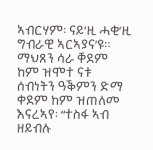ኣብርሃም፡ ናይ’ዚ ሓቂ’ዚ ግብራዊ ኣርኣያና’ዩ። ማህጸን ሳራ ቐደም ከም ዝሞተ ናቱ ሰብነትን ዓቕምን ድማ ቀደም ከም ዝጠለመ እናረኣየ፡ “ተስፋ ኣብ ዘይብሉ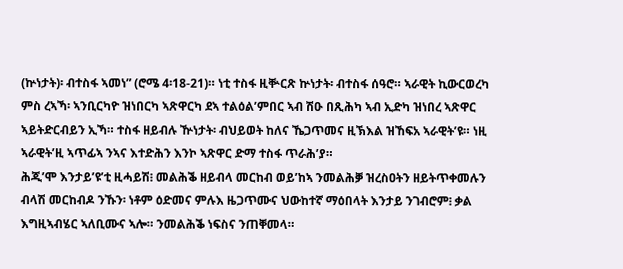(ኵነታት)፡ ብተስፋ ኣመነ” (ሮሜ 4፡18-21)። ነቲ ተስፋ ዚቝርጽ ኵነታት፡ ብተስፋ ሰዓሮ። ኣራዊት ኪውርወረካ ምስ ረኣኻ፡ ኣንቢርካዮ ዝነበርካ ኣጽዋርካ ደኣ ተልዕል’ምበር ኣብ ሽዑ በጺሕካ ኣብ ኢድካ ዝነበረ ኣጽዋር ኣይትድርብይን ኢኻ። ተስፋ ዘይብሉ ዅነታት፡ ብህይወት ከለና ኼጋጥመና ዚኽእል ዝኸፍአ ኣራዊት’ዩ። ነዚ ኣራዊት’ዚ ኣጥፊኣ ንኣና እተድሕን እንኮ ኣጽዋር ድማ ተስፋ ጥራሕ’ያ።
ሕጂ’ሞ እንታይ’ዩ’ቲ ዚሓይሽ፧ መልሕቕ ዘይብላ መርከብ ወይ’ከኣ ንመልሕቓ ዝረስዐትን ዘይትጥቀመሉን ብላሽ መርከብዶ ንኹን፡ ነቶም ዕድመና ምሉእ ዜጋጥሙና ህውከተኛ ማዕበላት እንታይ ንገብሮም፧ ቃል እግዚኣብሄር ኣለቢሙና ኣሎ። ንመልሕቕ ነፍስና ንጠቐመላ።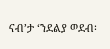ናብ’ታ ‘ንደልያ ወደብ፡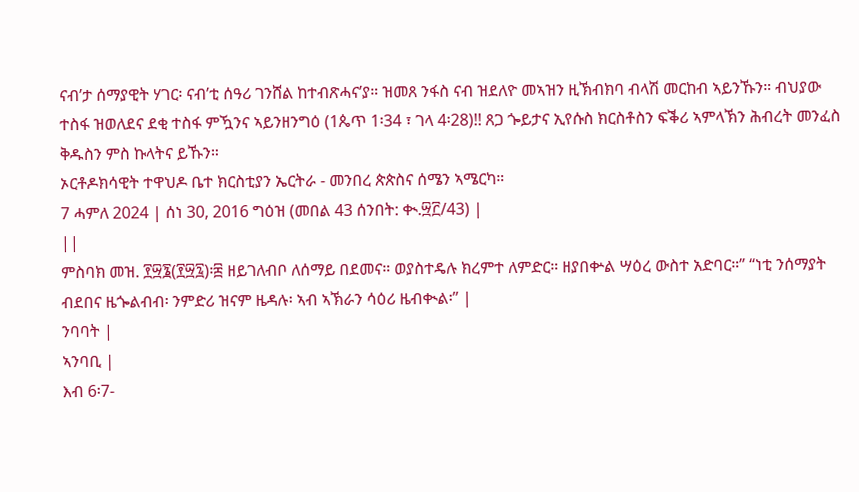ናብ’ታ ሰማያዊት ሃገር፡ ናብ’ቲ ሰዓሪ ገንሸል ከተብጽሓና’ያ። ዝመጸ ንፋስ ናብ ዝደለዮ መኣዝን ዚኽብክባ ብላሽ መርከብ ኣይንኹን። ብህያው ተስፋ ዝወለደና ደቂ ተስፋ ምዃንና ኣይንዘንግዕ (1ጴጥ 1፡34 ፣ ገላ 4፡28)!! ጸጋ ጐይታና ኢየሱስ ክርስቶስን ፍቕሪ ኣምላኽን ሕብረት መንፈስ ቅዱስን ምስ ኩላትና ይኹን።
ኦርቶዶክሳዊት ተዋህዶ ቤተ ክርስቲያን ኤርትራ - መንበረ ጵጵስና ሰሜን ኣሜርካ።
7 ሓምለ 2024 | ሰነ 30, 2016 ግዕዝ (መበል 43 ሰንበት: ቊ.፵፫/43) |
||
ምስባክ መዝ. ፻፵፮(፻፵፯)፡፰ ዘይገለብቦ ለሰማይ በደመና። ወያስተዴሉ ክረምተ ለምድር። ዘያበቍል ሣዕረ ውስተ አድባር።” “ነቲ ንሰማያት ብደበና ዜጐልብብ፡ ንምድሪ ዝናም ዜዳሉ፡ ኣብ ኣኽራን ሳዕሪ ዜብቊል፡” |
ንባባት |
ኣንባቢ |
እብ 6፡7-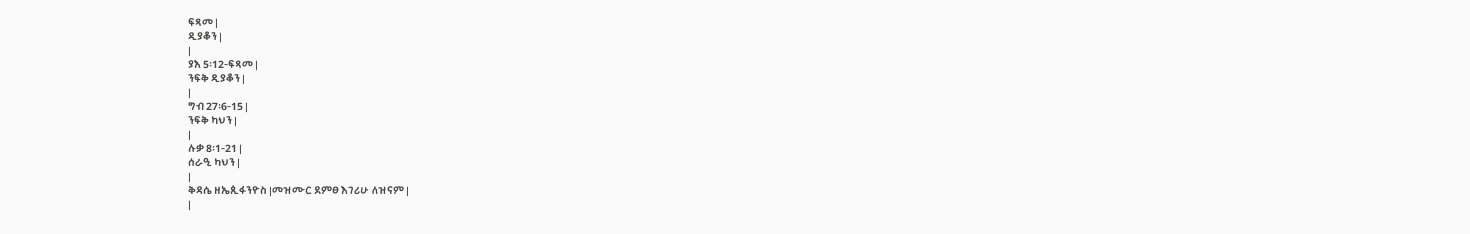ፍጻመ |
ዲያቆን |
|
ያእ 5፡12-ፍጻመ |
ንፍቅ ዲያቆን |
|
ግብ 27፡6-15 |
ንፍቅ ካህን |
|
ሉቃ 8፡1-21 |
ሰራዒ ካህን |
|
ቅዳሴ ዘኤጲፋንዮስ |መዝሙር ደምፀ እገሪሁ ለዝናም |
|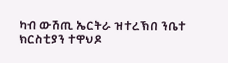ካብ ውሽጢ ኤርትራ ዝተረኽበ ንቤተ ክርስቲያን ተዋህዶ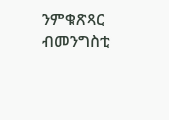ንምቁጽጻር ብመንግስቲ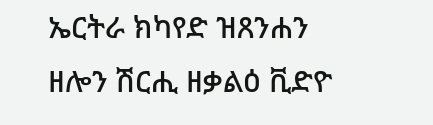ኤርትራ ክካየድ ዝጸንሐን ዘሎን ሽርሒ ዘቃልዕ ቪድዮ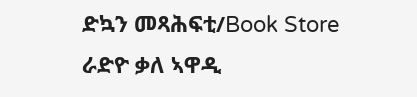ድኳን መጻሕፍቲ/Book Store
ራድዮ ቃለ ኣዋዲ